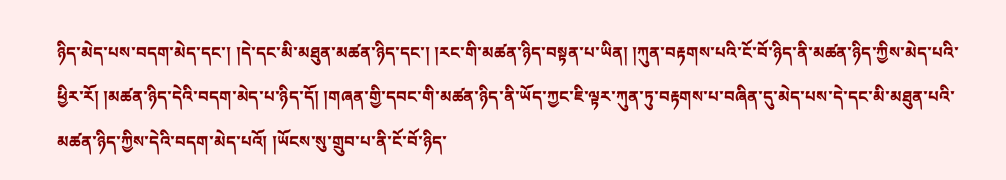ཉིད་མེད་པས་བདག་མེད་དང་། །དེ་དང་མི་མཐུན་མཚན་ཉིད་དང་། །རང་གི་མཚན་ཉིད་བསྟན་པ་ཡིན། །ཀུན་བརྟགས་པའི་ངོ་བོ་ཉིད་ནི་མཚན་ཉིད་ཀྱིས་མེད་པའི་ཕྱིར་རོ། །མཚན་ཉིད་དེའི་བདག་མེད་པ་ཉིད་དོ། །གཞན་གྱི་དབང་གི་མཚན་ཉིད་ནི་ཡོད་ཀྱང་ཇི་ལྟར་ཀུན་ཏུ་བརྟགས་པ་བཞིན་དུ་མེད་པས་དེ་དང་མི་མཐུན་པའི་མཚན་ཉིད་ཀྱིས་དེའི་བདག་མེད་པའོ། །ཡོངས་སུ་གྲུབ་པ་ནི་ངོ་བོ་ཉིད་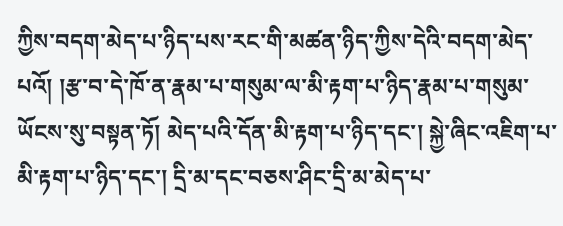ཀྱིས་བདག་མེད་པ་ཉིད་པས་རང་གི་མཚན་ཉིད་ཀྱིས་དེའི་བདག་མེད་པའོ། །རྩ་བ་དེ་ཁོ་ན་རྣམ་པ་གསུམ་ལ་མི་རྟག་པ་ཉིད་རྣམ་པ་གསུམ་ཡོངས་སུ་བསྟན་ཏོ། མེད་པའི་དོན་མི་རྟག་པ་ཉིད་དང་། སྐྱེ་ཞིང་འཇིག་པ་མི་རྟག་པ་ཉིད་དང་། དྲི་མ་དང་བཅས་ཤིང་དྲི་མ་མེད་པ་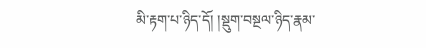མི་རྟག་པ་ཉིད་དོ། །སྡུག་བསྔལ་ཉིད་རྣམ་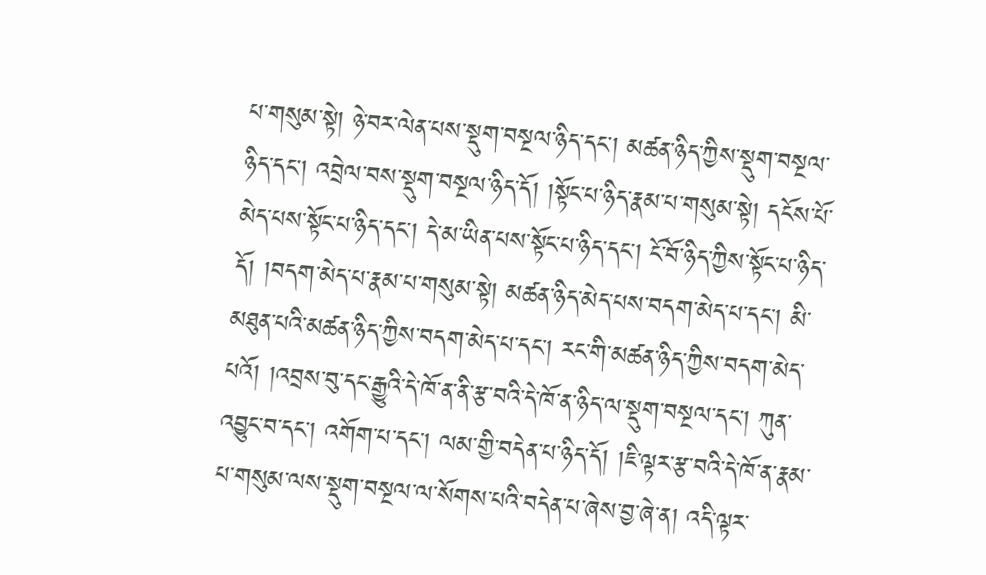པ་གསུམ་སྟེ། ཉེ་བར་ལེན་པས་སྡུག་བསྔལ་ཉིད་དང་། མཚན་ཉིད་ཀྱིས་སྡུག་བསྔལ་ཉིད་དང། འབྲེལ་བས་སྡུག་བསྔལ་ཉིད་དོ། །སྟོང་པ་ཉིད་རྣམ་པ་གསུམ་སྟེ། དངོས་པོ་མེད་པས་སྟོང་པ་ཉིད་དང་། དེ་མ་ཡིན་པས་སྟོང་པ་ཉིད་དང་། ངོ་བོ་ཉིད་ཀྱིས་སྟོང་པ་ཉིད་དོ། །བདག་མེད་པ་རྣམ་པ་གསུམ་སྟེ། མཚན་ཉིད་མེད་པས་བདག་མེད་པ་དང་། མི་མཐུན་པའི་མཚན་ཉིད་ཀྱིས་བདག་མེད་པ་དང་། རང་གི་མཚན་ཉིད་ཀྱིས་བདག་མེད་པའོ། །འབྲས་བུ་དང་རྒྱུའི་དེ་ཁོ་ན་ནི་རྩ་བའི་དེ་ཁོ་ན་ཉིད་ལ་སྡུག་བསྔལ་དང་། ཀུན་འབྱུང་བ་དང་། འགོག་པ་དང་། ལམ་གྱི་བདེན་པ་ཉིད་དོ། །ཇི་ལྟར་རྩ་བའི་དེ་ཁོ་ན་རྣམ་པ་གསུམ་ལས་སྡུག་བསྔལ་ལ་སོགས་པའི་བདེན་པ་ཞེས་བྱ་ཞེ་ན། འདི་ལྟར་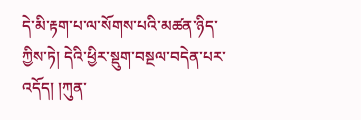དེ་མི་རྟག་པ་ལ་སོགས་པའི་མཚན་ཉིད་ཀྱིས་ཏེ། དེའི་ཕྱིར་སྡུག་བསྔལ་བདེན་པར་འདོད། །ཀུན་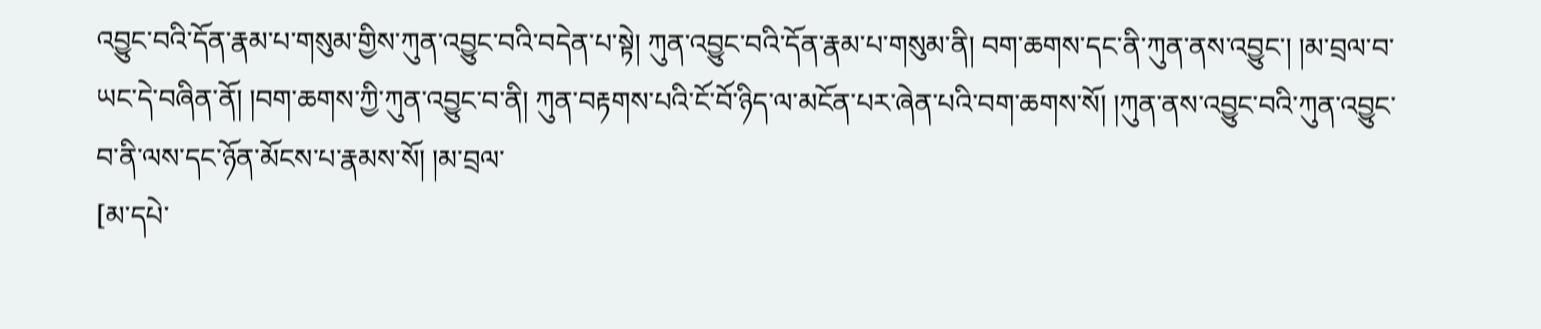འབྱུང་བའི་དོན་རྣམ་པ་གསུམ་གྱིས་ཀུན་འབྱུང་བའི་བདེན་པ་སྟེ། ཀུན་འབྱུང་བའི་དོན་རྣམ་པ་གསུམ་ནི། བག་ཆགས་དང་ནི་ཀུན་ནས་འབྱུང་། །མ་བྲལ་བ་ཡང་དེ་བཞིན་ནོ། །བག་ཆགས་ཀྱི་ཀུན་འབྱུང་བ་ནི། ཀུན་བརྟགས་པའི་ངོ་བོ་ཉིད་ལ་མངོན་པར་ཞེན་པའི་བག་ཆགས་སོ། །ཀུན་ནས་འབྱུང་བའི་ཀུན་འབྱུང་བ་ནི་ལས་དང་ཉོན་མོངས་པ་རྣམས་སོ། །མ་བྲལ་
[མ་དཔེ་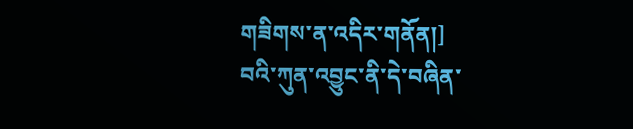གཟིགས་ན་འདིར་གནོན།]
བའི་ཀུན་འབྱུང་ནི་དེ་བཞིན་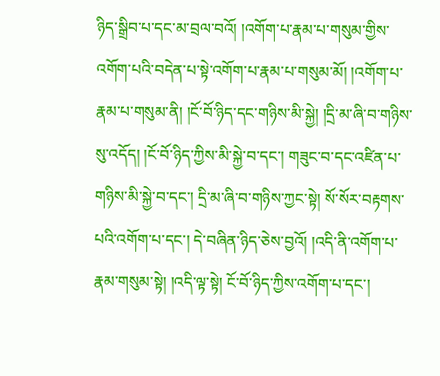ཉིད་སྒྲིབ་པ་དང་མ་བྲལ་བའོ། །འགོག་པ་རྣམ་པ་གསུམ་གྱིས་འགོག་པའི་བདེན་པ་སྟེ་འགོག་པ་རྣམ་པ་གསུམ་མོ། །འགོག་པ་རྣམ་པ་གསུམ་ནི། །ངོ་བོ་ཉིད་དང་གཉིས་མི་སྐྱེ། །དྲི་མ་ཞི་བ་གཉིས་སུ་འདོད། །ངོ་བོ་ཉིད་ཀྱིས་མི་སྐྱེ་བ་དང་། གཟུང་བ་དང་འཛིན་པ་གཉིས་མི་སྐྱེ་བ་དང་། དྲི་མ་ཞི་བ་གཉིས་ཀྱང་སྟེ། སོ་སོར་བརྟགས་པའི་འགོག་པ་དང་། དེ་བཞིན་ཉིད་ཅེས་བྱའོ། །འདི་ནི་འགོག་པ་རྣམ་གསུམ་སྟེ། །འདི་ལྟ་སྟེ། ངོ་བོ་ཉིད་ཀྱིས་འགོག་པ་དང་།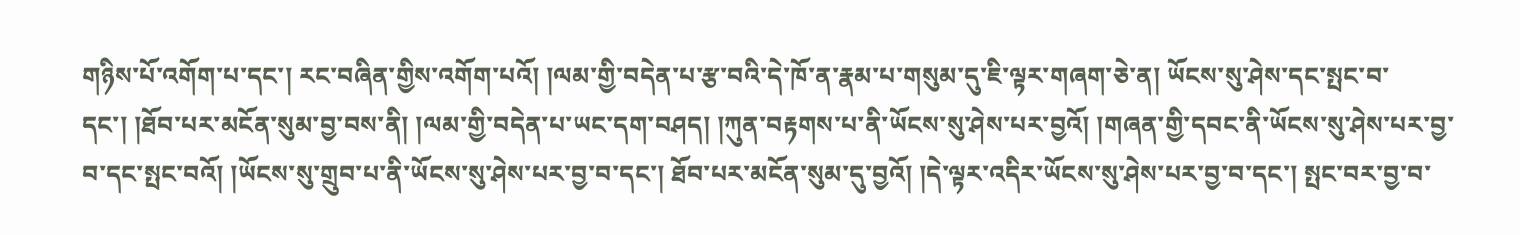གཉིས་པོ་འགོག་པ་དང་། རང་བཞིན་གྱིས་འགོག་པའོ། །ལམ་གྱི་བདེན་པ་རྩ་བའི་དེ་ཁོ་ན་རྣམ་པ་གསུམ་དུ་ཇི་ལྟར་གཞག་ཅེ་ན། ཡོངས་སུ་ཤེས་དང་སྤང་བ་དང་། །ཐོབ་པར་མངོན་སུམ་བྱ་བས་ནི། །ལམ་གྱི་བདེན་པ་ཡང་དག་བཤད། །ཀུན་བརྟགས་པ་ནི་ཡོངས་སུ་ཤེས་པར་བྱའོ། །གཞན་གྱི་དབང་ནི་ཡོངས་སུ་ཤེས་པར་བྱ་བ་དང་སྤང་བའོ། །ཡོངས་སུ་གྲུབ་པ་ནི་ཡོངས་སུ་ཤེས་པར་བྱ་བ་དང་། ཐོབ་པར་མངོན་སུམ་དུ་བྱའོ། །དེ་ལྟར་འདིར་ཡོངས་སུ་ཤེས་པར་བྱ་བ་དང་། སྤང་བར་བྱ་བ་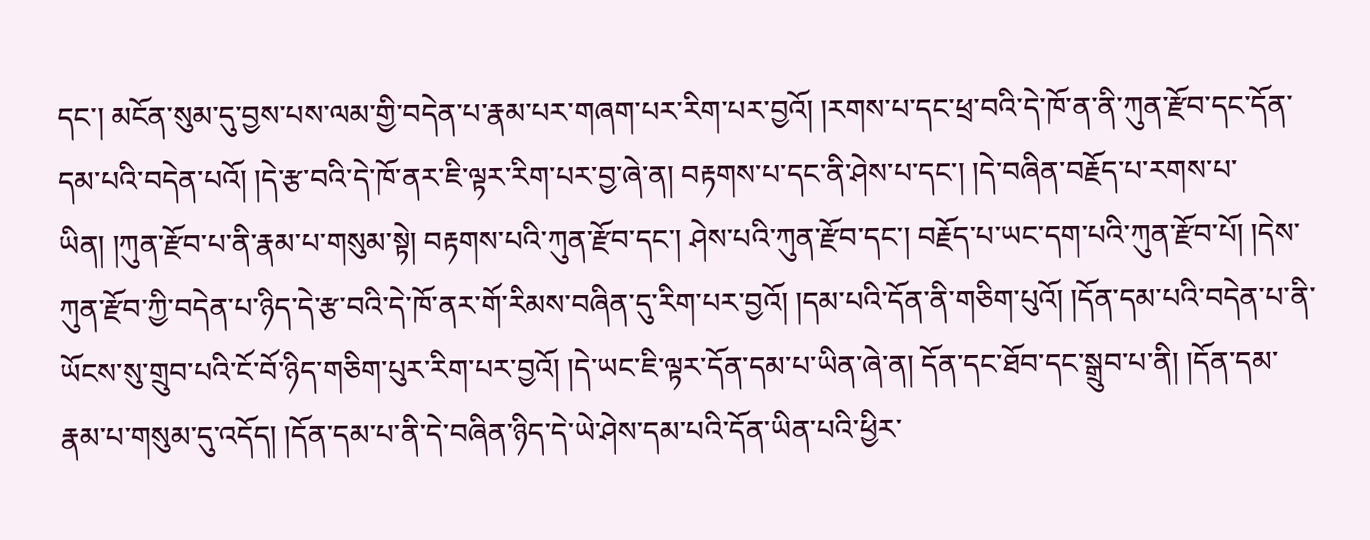དང་། མངོན་སུམ་དུ་བྱས་པས་ལམ་གྱི་བདེན་པ་རྣམ་པར་གཞག་པར་རིག་པར་བྱའོ། །རགས་པ་དང་ཕྲ་བའི་དེ་ཁོ་ན་ནི་ཀུན་རྫོབ་དང་དོན་དམ་པའི་བདེན་པའོ། །དེ་རྩ་བའི་དེ་ཁོ་ནར་ཇི་ལྟར་རིག་པར་བྱ་ཞེ་ན། བརྟགས་པ་དང་ནི་ཤེས་པ་དང་། །དེ་བཞིན་བརྗོད་པ་རགས་པ་ཡིན། །ཀུན་རྫོབ་པ་ནི་རྣམ་པ་གསུམ་སྟེ། བརྟགས་པའི་ཀུན་རྫོབ་དང་། ཤེས་པའི་ཀུན་རྫོབ་དང་། བརྗོད་པ་ཡང་དག་པའི་ཀུན་རྫོབ་པོ། །དེས་ཀུན་རྫོབ་ཀྱི་བདེན་པ་ཉིད་དེ་རྩ་བའི་དེ་ཁོ་ནར་གོ་རིམས་བཞིན་དུ་རིག་པར་བྱའོ། །དམ་པའི་དོན་ནི་གཅིག་པུའོ། །དོན་དམ་པའི་བདེན་པ་ནི་ཡོངས་སུ་གྲུབ་པའི་ངོ་བོ་ཉིད་གཅིག་པུར་རིག་པར་བྱའོ། །དེ་ཡང་ཇི་ལྟར་དོན་དམ་པ་ཡིན་ཞེ་ན། དོན་དང་ཐོབ་དང་སྒྲུབ་པ་ནི། །དོན་དམ་རྣམ་པ་གསུམ་དུ་འདོད། །དོན་དམ་པ་ནི་དེ་བཞིན་ཉིད་དེ་ཡེ་ཤེས་དམ་པའི་དོན་ཡིན་པའི་ཕྱིར་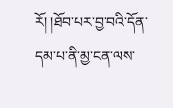རོ། །ཐོབ་པར་བྱ་བའི་དོན་དམ་པ་ནི་མྱ་ངན་ལས་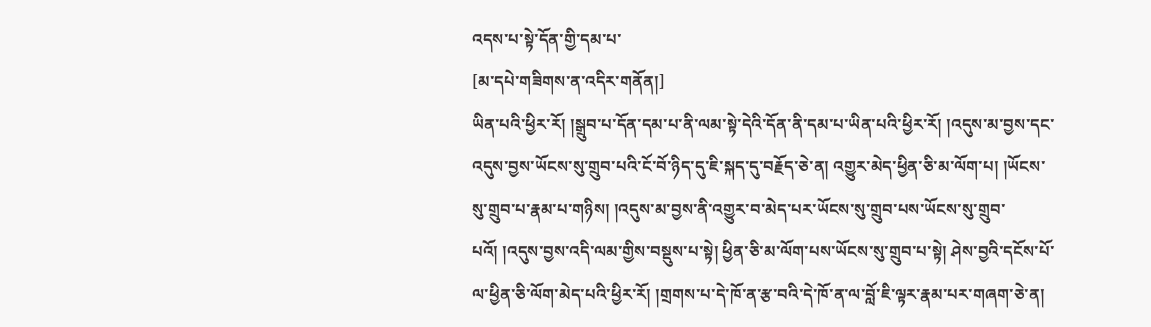འདས་པ་སྟེ་དོན་གྱི་དམ་པ་
[མ་དཔེ་གཟིགས་ན་འདིར་གནོན།]
ཡིན་པའི་ཕྱིར་རོ། །སྒྲུབ་པ་དོན་དམ་པ་ནི་ལམ་སྟེ་དེའི་དོན་ནི་དམ་པ་ཡིན་པའི་ཕྱིར་རོ། །འདུས་མ་བྱས་དང་འདུས་བྱས་ཡོངས་སུ་གྲུབ་པའི་ངོ་བོ་ཉིད་དུ་ཇི་སྐད་དུ་བརྗོད་ཅེ་ན། འགྱུར་མེད་ཕྱིན་ཅི་མ་ལོག་པ། །ཡོངས་སུ་གྲུབ་པ་རྣམ་པ་གཉིས། །འདུས་མ་བྱས་ནི་འགྱུར་བ་མེད་པར་ཡོངས་སུ་གྲུབ་པས་ཡོངས་སུ་གྲུབ་པའོ། །འདུས་བྱས་འདི་ལམ་གྱིས་བསྡུས་པ་སྟེ། ཕྱིན་ཅི་མ་ལོག་པས་ཡོངས་སུ་གྲུབ་པ་སྟེ། ཤེས་བྱའི་དངོས་པོ་ལ་ཕྱིན་ཅི་ལོག་མེད་པའི་ཕྱིར་རོ། །གྲགས་པ་དེ་ཁོ་ན་རྩ་བའི་དེ་ཁོ་ན་ལ་བློ་ཇི་ལྟར་རྣམ་པར་གཞག་ཅེ་ན།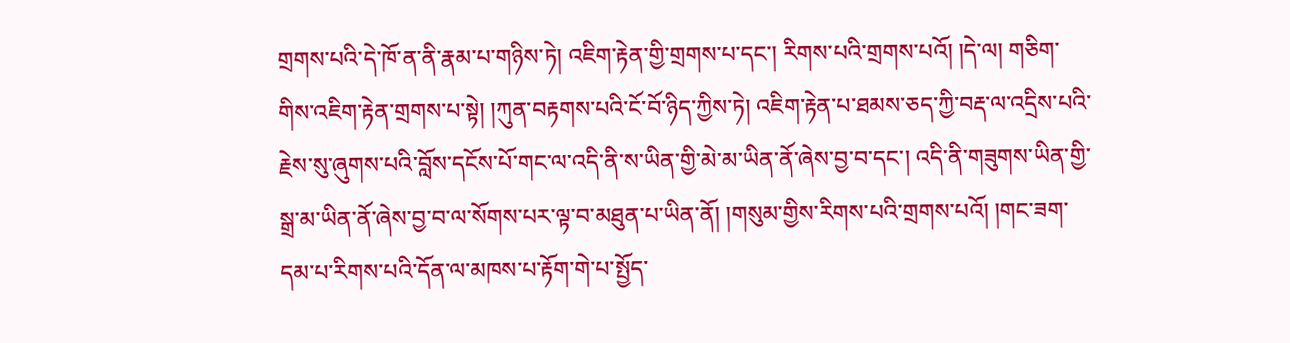གྲགས་པའི་དེ་ཁོ་ན་ནི་རྣམ་པ་གཉིས་ཏེ། འཇིག་རྟེན་གྱི་གྲགས་པ་དང་། རིགས་པའི་གྲགས་པའོ། །དེ་ལ། གཅིག་གིས་འཇིག་རྟེན་གྲགས་པ་སྟེ། །ཀུན་བརྟགས་པའི་ངོ་བོ་ཉིད་ཀྱིས་ཏེ། འཇིག་རྟེན་པ་ཐམས་ཅད་ཀྱི་བརྡ་ལ་འདྲིས་པའི་རྗེས་སུ་ཞུགས་པའི་བློས་དངོས་པོ་གང་ལ་འདི་ནི་ས་ཡིན་གྱི་མེ་མ་ཡིན་ནོ་ཞེས་བྱ་བ་དང་། འདི་ནི་གཟུགས་ཡིན་གྱི་སྒྲ་མ་ཡིན་ནོ་ཞེས་བྱ་བ་ལ་སོགས་པར་ལྟ་བ་མཐུན་པ་ཡིན་ནོ། །གསུམ་གྱིས་རིགས་པའི་གྲགས་པའོ། །གང་ཟག་དམ་པ་རིགས་པའི་དོན་ལ་མཁས་པ་རྟོག་གེ་པ་སྤྱོད་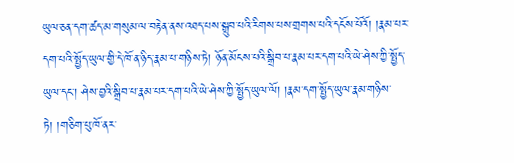ཡུལ་ཅན་དག་ཚད་མ་གསུམ་ལ་བརྟེན་ནས་འཐད་པས་སྒྲུབ་པའི་རིགས་པས་གྲགས་པའི་དངོས་པོའོ། །རྣམ་པར་དག་པའི་སྤྱོད་ཡུལ་གྱི་དེ་ཁོ་ན་ཉིད་རྣམ་པ་གཉིས་ཏེ། ཉོན་མོངས་པའི་སྒྲིབ་པ་རྣམ་པར་དག་པའི་ཡེ་ཤེས་ཀྱི་སྤྱོད་ཡུལ་དང་། ཤེས་བྱའི་སྒྲིབ་པ་རྣམ་པར་དག་པའི་ཡེ་ཤེས་ཀྱི་སྤྱོད་ཡུལ་ལོ། །རྣམ་དག་སྤྱོད་ཡུལ་རྣམ་གཉིས་ཏེ། །གཅིག་པུ་ཁོ་ནར་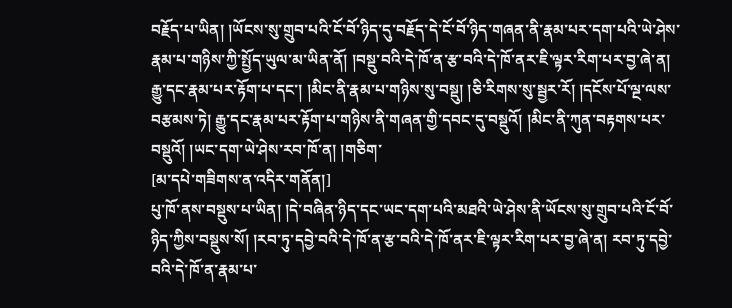བརྗོད་པ་ཡིན། །ཡོངས་སུ་གྲུབ་པའི་ངོ་བོ་ཉིད་དུ་བརྗོད་དེ་ངོ་བོ་ཉིད་གཞན་ནི་རྣམ་པར་དག་པའི་ཡེ་ཤེས་རྣམ་པ་གཉིས་ཀྱི་སྤྱོད་ཡུལ་མ་ཡིན་ནོ། །བསྡུ་བའི་དེ་ཁོ་ན་རྩ་བའི་དེ་ཁོ་ནར་ཇི་ལྟར་རིག་པར་བྱ་ཞེ་ན། རྒྱུ་དང་རྣམ་པར་རྟོག་པ་དང་། །མིང་ནི་རྣམ་པ་གཉིས་སུ་བསྡུ། །ཅི་རིགས་སུ་སྦྱར་རོ། །དངོས་པོ་ལྔ་ལས་བརྩམས་ཏེ། རྒྱུ་དང་རྣམ་པར་རྟོག་པ་གཉིས་ནི་གཞན་གྱི་དབང་དུ་བསྡུའོ། །མིང་ནི་ཀུན་བརྟགས་པར་བསྡུའོ། །ཡང་དག་ཡེ་ཤེས་རབ་ཁོ་ན། །གཅིག་
[མ་དཔེ་གཟིགས་ན་འདིར་གནོན།]
པུ་ཁོ་ནས་བསྡུས་པ་ཡིན། །དེ་བཞིན་ཉིད་དང་ཡང་དག་པའི་མཐའི་ཡེ་ཤེས་ནི་ཡོངས་སུ་གྲུབ་པའི་ངོ་བོ་ཉིད་ཀྱིས་བསྡུས་སོ། །རབ་ཏུ་དབྱེ་བའི་དེ་ཁོ་ན་རྩ་བའི་དེ་ཁོ་ནར་ཇི་ལྟར་རིག་པར་བྱ་ཞེ་ན། རབ་ཏུ་དབྱེ་བའི་དེ་ཁོ་ན་རྣམ་པ་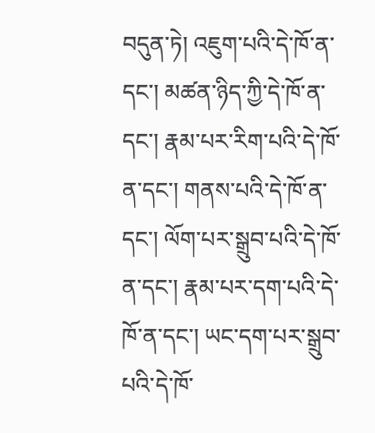བདུན་ཏེ། འཇུག་པའི་དེ་ཁོ་ན་དང་། མཚན་ཉིད་ཀྱི་དེ་ཁོ་ན་དང་། རྣམ་པར་རིག་པའི་དེ་ཁོ་ན་དང་། གནས་པའི་དེ་ཁོ་ན་དང་། ལོག་པར་སྒྲུབ་པའི་དེ་ཁོ་ན་དང་། རྣམ་པར་དག་པའི་དེ་ཁོ་ན་དང་། ཡང་དག་པར་སྒྲུབ་པའི་དེ་ཁོ་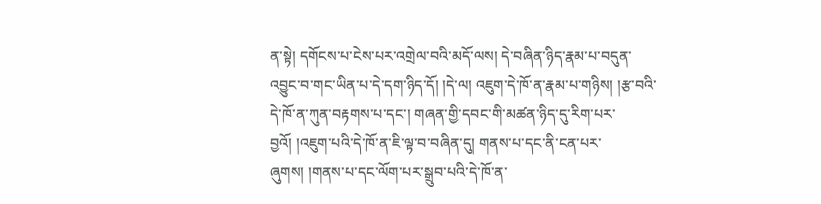ན་སྟེ། དགོངས་པ་ངེས་པར་འགྲེལ་བའི་མདོ་ལས། དེ་བཞིན་ཉིད་རྣམ་པ་བདུན་འབྱུང་བ་གང་ཡིན་པ་དེ་དག་ཉིད་དོ། །དེ་ལ། འཇུག་དེ་ཁོ་ན་རྣམ་པ་གཉིས། །རྩ་བའི་དེ་ཁོ་ན་ཀུན་བརྟགས་པ་དང་། གཞན་གྱི་དབང་གི་མཚན་ཉིད་དུ་རིག་པར་བྱའོ། །འཇུག་པའི་དེ་ཁོ་ན་ཇི་ལྟ་བ་བཞིན་དུ། གནས་པ་དང་ནི་ངན་པར་ཞུགས། །གནས་པ་དང་ལོག་པར་སྒྲུབ་པའི་དེ་ཁོ་ན་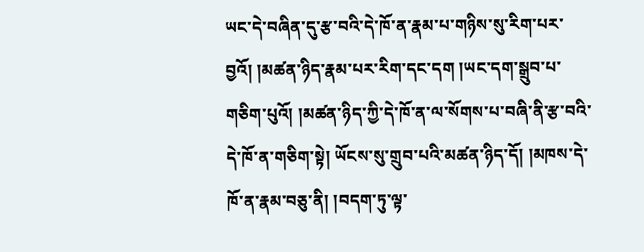ཡང་དེ་བཞིན་དུ་རྩ་བའི་དེ་ཁོ་ན་རྣམ་པ་གཉིས་སུ་རིག་པར་བྱའོ། །མཚན་ཉིད་རྣམ་པར་རིག་དང་དག །ཡང་དག་སྒྲུབ་པ་གཅིག་པུའོ། །མཚན་ཉིད་ཀྱི་དེ་ཁོ་ན་ལ་སོགས་པ་བཞི་ནི་རྩ་བའི་དེ་ཁོ་ན་གཅིག་སྟེ། ཡོངས་སུ་གྲུབ་པའི་མཚན་ཉིད་དོ། །མཁས་དེ་ཁོ་ན་རྣམ་བཅུ་ནི། །བདག་ཏུ་ལྟ་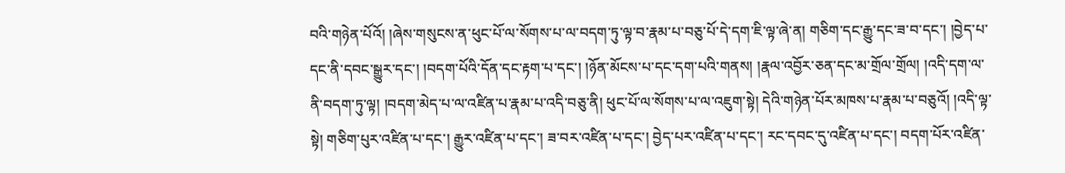བའི་གཉེན་པོའོ། །ཞེས་གསུངས་ན་ཕུང་པོ་ལ་སོགས་པ་ལ་བདག་ཏུ་ལྟ་བ་རྣམ་པ་བཅུ་པོ་དེ་དག་ཇི་ལྟ་ཞེ་ན། གཅིག་དང་རྒྱུ་དང་ཟ་བ་དང་། །བྱེད་པ་དང་ནི་དབང་སྒྱུར་དང་། །བདག་པོའི་དོན་དང་རྟག་པ་དང་། །ཉོན་མོངས་པ་དང་དག་པའི་གནས། །རྣལ་འབྱོར་ཅན་དང་མ་གྲོལ་གྲོལ། །འདི་དག་ལ་ནི་བདག་ཏུ་ལྟ། །བདག་མེད་པ་ལ་འཛིན་པ་རྣམ་པ་འདི་བཅུ་ནི། ཕུང་པོ་ལ་སོགས་པ་ལ་འཇུག་སྟེ། དེའི་གཉེན་པོར་མཁས་པ་རྣམ་པ་བཅུའོ། །འདི་ལྟ་སྟེ། གཅིག་པུར་འཛིན་པ་དང་། རྒྱུར་འཛིན་པ་དང་། ཟ་བར་འཛིན་པ་དང་། བྱེད་པར་འཛིན་པ་དང་། རང་དབང་དུ་འཛིན་པ་དང་། བདག་པོར་འཛིན་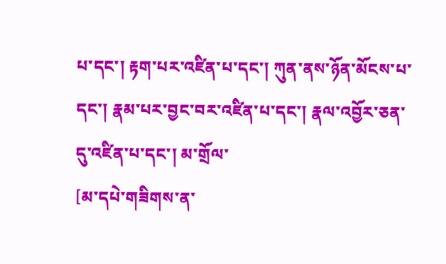པ་དང་། རྟག་པར་འཛིན་པ་དང་། ཀུན་ནས་ཉོན་མོངས་པ་དང་། རྣམ་པར་བྱང་བར་འཛིན་པ་དང་། རྣལ་འབྱོར་ཅན་དུ་འཛིན་པ་དང་། མ་གྲོལ་
[མ་དཔེ་གཟིགས་ན་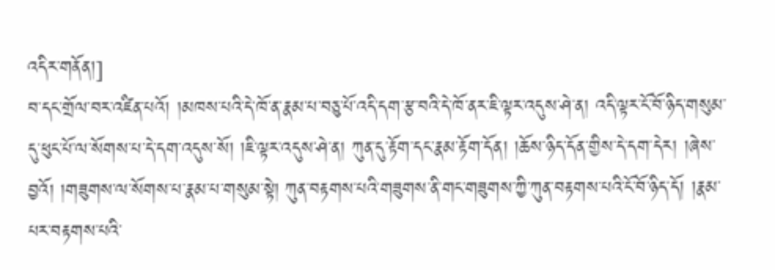འདིར་གནོན།]
བ་དང་གྲོལ་བར་འཛིན་པའོ། །མཁས་པའི་དེ་ཁོ་ན་རྣམ་པ་བཅུ་པོ་འདི་དག་རྩ་བའི་དེ་ཁོ་ནར་ཇི་ལྟར་འདུས་ཤེ་ན། འདི་ལྟར་ངོ་བོ་ཉིད་གསུམ་དུ་ཕུང་པོ་ལ་སོགས་པ་དེ་དག་འདུས་སོ། །ཇི་ལྟར་འདུས་ཤེ་ན། ཀུན་དུ་རྟོག་དང་རྣམ་རྟོག་དོན། །ཆོས་ཉིད་དོན་གྱིས་དེ་དག་དེར། །ཞེས་བྱའོ། །གཟུགས་ལ་སོགས་པ་རྣམ་པ་གསུམ་སྟེ། ཀུན་བརྟགས་པའི་གཟུགས་ནི་གང་གཟུགས་ཀྱི་ཀུན་བརྟགས་པའི་ངོ་བོ་ཉིད་དོ། །རྣམ་པར་བརྟགས་པའི་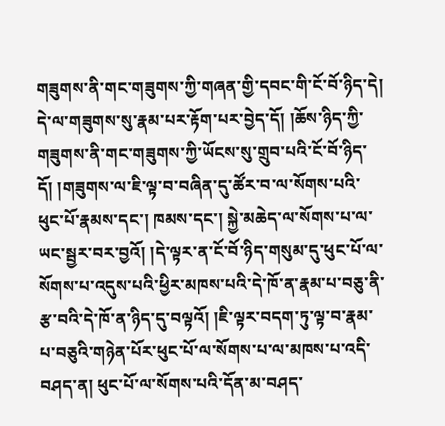གཟུགས་ནི་གང་གཟུགས་ཀྱི་གཞན་གྱི་དབང་གི་ངོ་བོ་ཉིད་དེ། དེ་ལ་གཟུགས་སུ་རྣམ་པར་རྟོག་པར་བྱེད་དོ། །ཆོས་ཉིད་ཀྱི་གཟུགས་ནི་གང་གཟུགས་ཀྱི་ཡོངས་སུ་གྲུབ་པའི་ངོ་བོ་ཉིད་དོ། །གཟུགས་ལ་ཇི་ལྟ་བ་བཞིན་དུ་ཚོར་བ་ལ་སོགས་པའི་ཕུང་པོ་རྣམས་དང་། ཁམས་དང་། སྐྱེ་མཆེད་ལ་སོགས་པ་ལ་ཡང་སྦྱར་བར་བྱའོ། །དེ་ལྟར་ན་ངོ་བོ་ཉིད་གསུམ་དུ་ཕུང་པོ་ལ་སོགས་པ་འདུས་པའི་ཕྱིར་མཁས་པའི་དེ་ཁོ་ན་རྣམ་པ་བཅུ་ནི་རྩ་བའི་དེ་ཁོ་ན་ཉིད་དུ་བལྟའོ། །ཇི་ལྟར་བདག་ཏུ་ལྟ་བ་རྣམ་པ་བཅུའི་གཉེན་པོར་ཕུང་པོ་ལ་སོགས་པ་ལ་མཁས་པ་འདི་བཤད་ན། ཕུང་པོ་ལ་སོགས་པའི་དོན་མ་བཤད་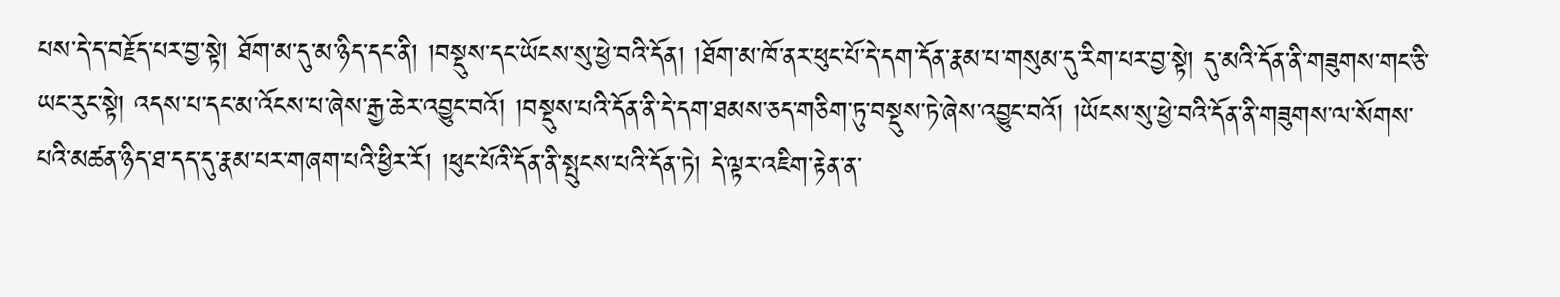པས་དེ་ད་བརྗོད་པར་བྱ་སྟེ། ཐོག་མ་དུ་མ་ཉིད་དང་ནི། །བསྡུས་དང་ཡོངས་སུ་ཕྱེ་བའི་དོན། །ཐོག་མ་ཁོ་ནར་ཕུང་པོ་དེ་དག་དོན་རྣམ་པ་གསུམ་དུ་རིག་པར་བྱ་སྟེ། དུ་མའི་དོན་ནི་གཟུགས་གང་ཅི་ཡང་རུང་སྟེ། འདས་པ་དང་མ་འོངས་པ་ཞེས་རྒྱ་ཆེར་འབྱུང་བའོ། །བསྡུས་པའི་དོན་ནི་དེ་དག་ཐམས་ཅད་གཅིག་ཏུ་བསྡུས་ཏེ་ཞེས་འབྱུང་བའོ། །ཡོངས་སུ་ཕྱེ་བའི་དོན་ནི་གཟུགས་ལ་སོགས་པའི་མཚན་ཉིད་ཐ་དད་དུ་རྣམ་པར་གཞག་པའི་ཕྱིར་རོ། །ཕུང་པོའི་དོན་ནི་སྤུངས་པའི་དོན་ཏེ། དེ་ལྟར་འཇིག་རྟེན་ན་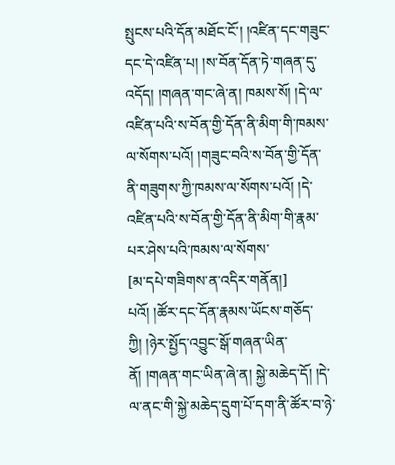སྤུངས་པའི་དོན་མཐོང་ངོ་། །འཛིན་དང་གཟུང་དང་དེ་འཛིན་པ། །ས་བོན་དོན་ཏེ་གཞན་དུ་འདོད། །གཞན་གང་ཞེ་ན། ཁམས་སོ། །དེ་ལ་འཛིན་པའི་ས་བོན་གྱི་དོན་ནི་མིག་གི་ཁམས་ལ་སོགས་པའོ། །གཟུང་བའི་ས་བོན་གྱི་དོན་ནི་གཟུགས་ཀྱི་ཁམས་ལ་སོགས་པའོ། །དེ་འཛིན་པའི་ས་བོན་གྱི་དོན་ནི་མིག་གི་རྣམ་པར་ཤེས་པའི་ཁམས་ལ་སོགས་
[མ་དཔེ་གཟིགས་ན་འདིར་གནོན།]
པའོ། །ཚོར་དང་དོན་རྣམས་ཡོངས་གཅོད་ཀྱི། །ཉེར་སྤྱོད་འབྱུང་སྒོ་གཞན་ཡིན་ནོ། །གཞན་གང་ཡིན་ཞེ་ན། སྐྱེ་མཆེད་དོ། །དེ་ལ་ནང་གི་སྐྱེ་མཆེད་དྲུག་པོ་དག་ནི་ཚོར་བ་ཉེ་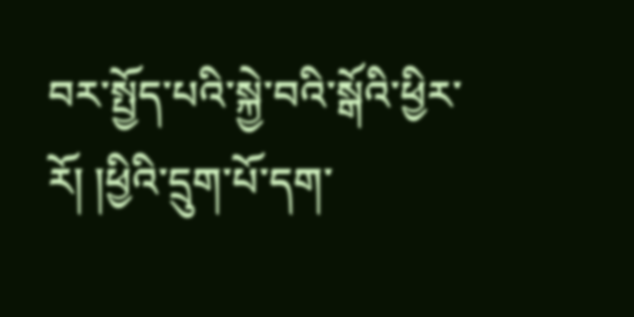བར་སྤྱོད་པའི་སྐྱེ་བའི་སྒོའི་ཕྱིར་རོ། །ཕྱིའི་དྲུག་པོ་དག་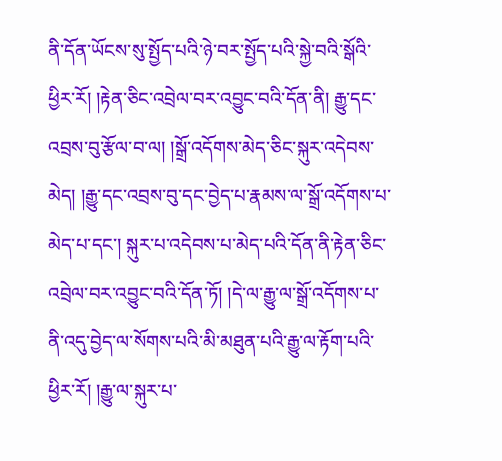ནི་དོན་ཡོངས་སུ་སྤྱོད་པའི་ཉེ་བར་སྤྱོད་པའི་སྐྱེ་བའི་སྒོའི་ཕྱིར་རོ། །རྟེན་ཅིང་འབྲེལ་བར་འབྱུང་བའི་དོན་ནི། རྒྱུ་དང་འབྲས་བུ་རྩོལ་བ་ལ། །སྒྲོ་འདོགས་མེད་ཅིང་སྐུར་འདེབས་མེད། །རྒྱུ་དང་འབྲས་བུ་དང་བྱེད་པ་རྣམས་ལ་སྒྲོ་འདོགས་པ་མེད་པ་དང་། སྐུར་པ་འདེབས་པ་མེད་པའི་དོན་ནི་རྟེན་ཅིང་འབྲེལ་བར་འབྱུང་བའི་དོན་ཏོ། །དེ་ལ་རྒྱུ་ལ་སྒྲོ་འདོགས་པ་ནི་འདུ་བྱེད་ལ་སོགས་པའི་མི་མཐུན་པའི་རྒྱུ་ལ་རྟོག་པའི་ཕྱིར་རོ། །རྒྱུ་ལ་སྐུར་པ་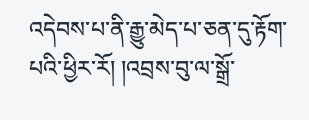འདེབས་པ་ནི་རྒྱུ་མེད་པ་ཅན་དུ་རྟོག་པའི་ཕྱིར་རོ། །འབྲས་བུ་ལ་སྒྲོ་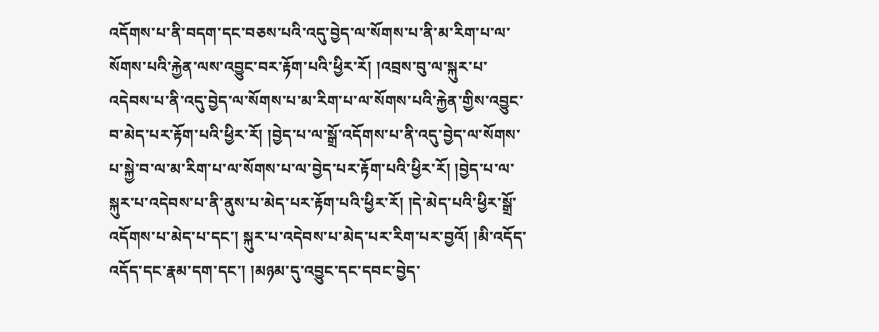འདོགས་པ་ནི་བདག་དང་བཅས་པའི་འདུ་བྱེད་ལ་སོགས་པ་ནི་མ་རིག་པ་ལ་སོགས་པའི་རྐྱེན་ལས་འབྱུང་བར་རྟོག་པའི་ཕྱིར་རོ། །འབྲས་བུ་ལ་སྐུར་པ་འདེབས་པ་ནི་འདུ་བྱེད་ལ་སོགས་པ་མ་རིག་པ་ལ་སོགས་པའི་རྐྱེན་གྱིས་འབྱུང་བ་མེད་པར་རྟོག་པའི་ཕྱིར་རོ། །བྱེད་པ་ལ་སྒྲོ་འདོགས་པ་ནི་འདུ་བྱེད་ལ་སོགས་པ་སྐྱེ་བ་ལ་མ་རིག་པ་ལ་སོགས་པ་ལ་བྱེད་པར་རྟོག་པའི་ཕྱིར་རོ། །བྱེད་པ་ལ་སྐུར་པ་འདེབས་པ་ནི་ནུས་པ་མེད་པར་རྟོག་པའི་ཕྱིར་རོ། །དེ་མེད་པའི་ཕྱིར་སྒྲོ་འདོགས་པ་མེད་པ་དང་། སྐུར་པ་འདེབས་པ་མེད་པར་རིག་པར་བྱའོ། །མི་འདོད་འདོད་དང་རྣམ་དག་དང་། །མཉམ་དུ་འབྱུང་དང་དབང་བྱེད་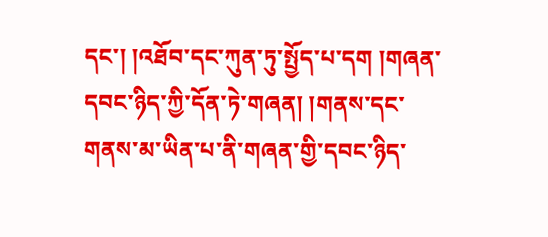དང་། །འཐོབ་དང་ཀུན་ཏུ་སྤྱོད་པ་དག །གཞན་དབང་ཉིད་ཀྱི་དོན་ཏེ་གཞན། །གནས་དང་གནས་མ་ཡིན་པ་ནི་གཞན་གྱི་དབང་ཉིད་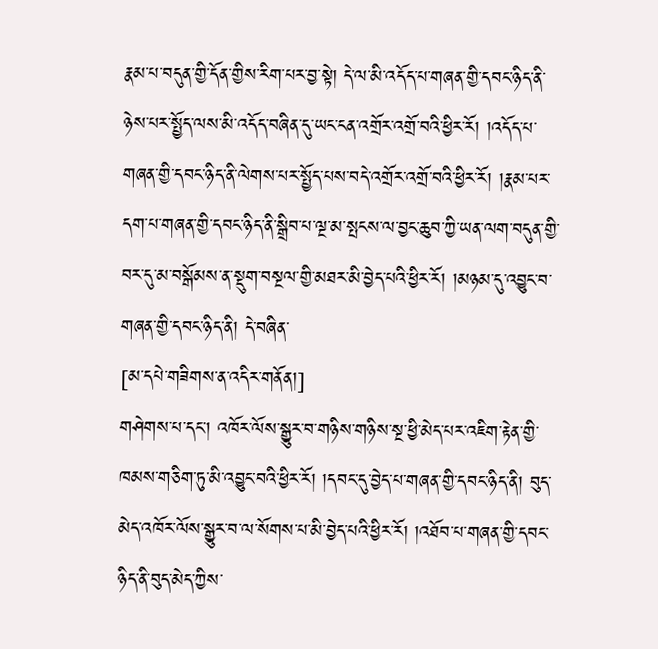རྣམ་པ་བདུན་གྱི་དོན་གྱིས་རིག་པར་བྱ་སྟེ། དེ་ལ་མི་འདོད་པ་གཞན་གྱི་དབང་ཉིད་ནི་ཉེས་པར་སྤྱོད་ལས་མི་འདོད་བཞིན་དུ་ཡང་ངན་འགྲོར་འགྲོ་བའི་ཕྱིར་རོ། །འདོད་པ་གཞན་གྱི་དབང་ཉིད་ནི་ལེགས་པར་སྤྱོད་པས་བདེ་འགྲོར་འགྲོ་བའི་ཕྱིར་རོ། །རྣམ་པར་དག་པ་གཞན་གྱི་དབང་ཉིད་ནི་སྒྲིབ་པ་ལྔ་མ་སྤངས་ལ་བྱང་ཆུབ་ཀྱི་ཡན་ལག་བདུན་གྱི་བར་དུ་མ་བསྒོམས་ན་སྡུག་བསྔལ་གྱི་མཐར་མི་བྱེད་པའི་ཕྱིར་རོ། །མཉམ་དུ་འབྱུང་བ་གཞན་གྱི་དབང་ཉིད་ནི། དེ་བཞིན་
[མ་དཔེ་གཟིགས་ན་འདིར་གནོན།]
གཤེགས་པ་དང་། འཁོར་ལོས་སྒྱུར་བ་གཉིས་གཉིས་སྔ་ཕྱི་མེད་པར་འཇིག་རྟེན་གྱི་ཁམས་གཅིག་ཏུ་མི་འབྱུང་བའི་ཕྱིར་རོ། །དབང་དུ་བྱེད་པ་གཞན་གྱི་དབང་ཉིད་ནི། བུད་མེད་འཁོར་ལོས་སྒྱུར་བ་ལ་སོགས་པ་མི་བྱེད་པའི་ཕྱིར་རོ། །འཐོབ་པ་གཞན་གྱི་དབང་ཉིད་ནི་བུད་མེད་ཀྱིས་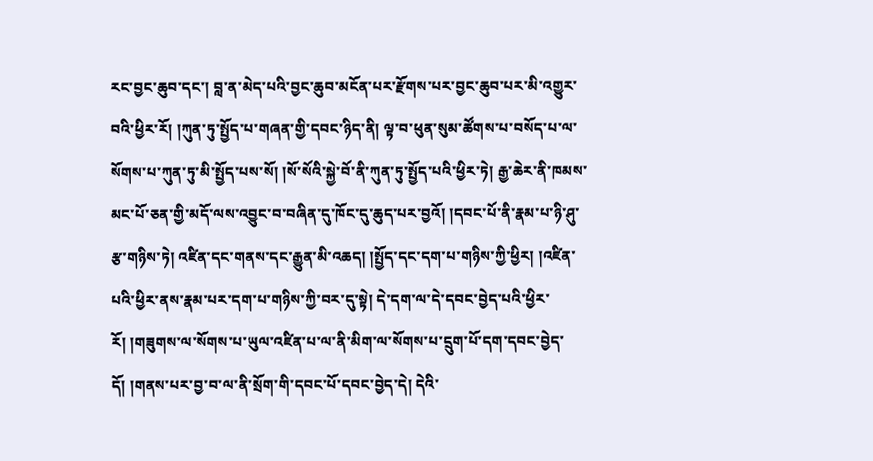རང་བྱང་ཆུབ་དང་། བླ་ན་མེད་པའི་བྱང་ཆུབ་མངོན་པར་རྫོགས་པར་བྱང་ཆུབ་པར་མི་འགྱུར་བའི་ཕྱིར་རོ། །ཀུན་ཏུ་སྤྱོད་པ་གཞན་གྱི་དབང་ཉིད་ནི། ལྟ་བ་ཕུན་སུམ་ཚོགས་པ་བསོད་པ་ལ་སོགས་པ་ཀུན་ཏུ་མི་སྤྱོད་པས་སོ། །སོ་སོའི་སྐྱེ་བོ་ནི་ཀུན་ཏུ་སྤྱོད་པའི་ཕྱིར་ཏེ། རྒྱ་ཆེར་ནི་ཁམས་མང་པོ་ཅན་གྱི་མདོ་ལས་འབྱུང་བ་བཞིན་དུ་ཁོང་དུ་ཆུད་པར་བྱའོ། །དབང་པོ་ནི་རྣམ་པ་ཉི་ཤུ་རྩ་གཉིས་ཏེ། འཛིན་དང་གནས་དང་རྒྱུན་མི་འཆད། །སྤྱོད་དང་དག་པ་གཉིས་ཀྱི་ཕྱིར། །འཛིན་པའི་ཕྱིར་ནས་རྣམ་པར་དག་པ་གཉིས་ཀྱི་བར་དུ་སྟེ། དེ་དག་ལ་དེ་དབང་བྱེད་པའི་ཕྱིར་རོ། །གཟུགས་ལ་སོགས་པ་ཡུལ་འཛིན་པ་ལ་ནི་མིག་ལ་སོགས་པ་དྲུག་པོ་དག་དབང་བྱེད་དོ། །གནས་པར་བྱ་བ་ལ་ནི་སྲོག་གི་དབང་པོ་དབང་བྱེད་དེ། དེའི་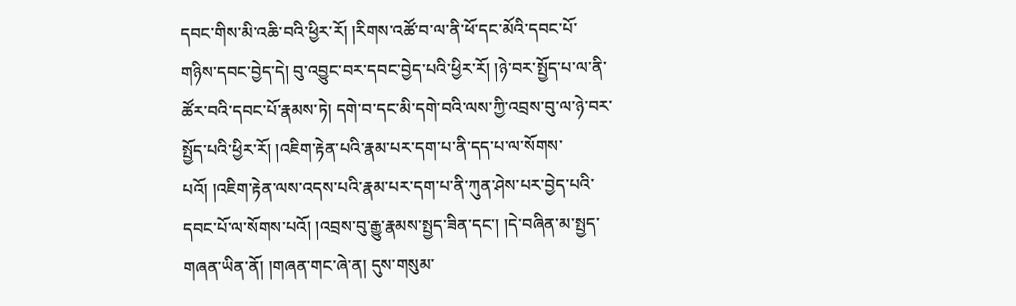དབང་གིས་མི་འཆི་བའི་ཕྱིར་རོ། །རིགས་འཚོ་བ་ལ་ནི་ཕོ་དང་མོའི་དབང་པོ་གཉིས་དབང་བྱེད་དེ། བུ་འབྱུང་བར་དབང་བྱེད་པའི་ཕྱིར་རོ། །ཉེ་བར་སྤྱོད་པ་ལ་ནི་ཚོར་བའི་དབང་པོ་རྣམས་ཏེ། དགེ་བ་དང་མི་དགེ་བའི་ལས་ཀྱི་འབྲས་བུ་ལ་ཉེ་བར་སྤྱོད་པའི་ཕྱིར་རོ། །འཇིག་རྟེན་པའི་རྣམ་པར་དག་པ་ནི་དད་པ་ལ་སོགས་པའོ། །འཇིག་རྟེན་ལས་འདས་པའི་རྣམ་པར་དག་པ་ནི་ཀུན་ཤེས་པར་བྱེད་པའི་དབང་པོ་ལ་སོགས་པའོ། །འབྲས་བུ་རྒྱུ་རྣམས་སྤྱད་ཟིན་དང་། །དེ་བཞིན་མ་སྤྱད་གཞན་ཡིན་ནོ། །གཞན་གང་ཞེ་ན། དུས་གསུམ་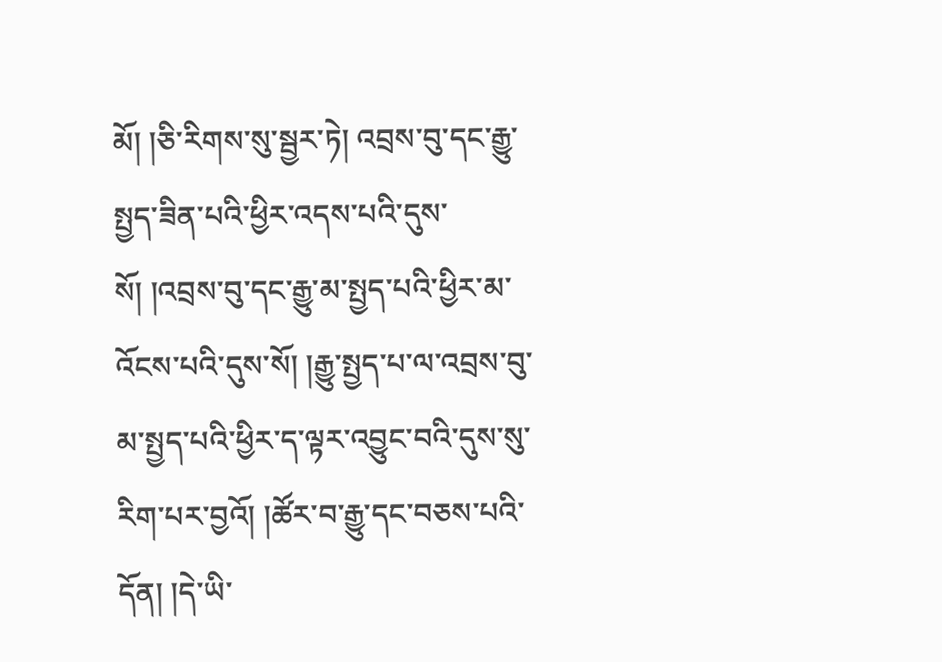མོ། །ཅི་རིགས་སུ་སྦྱར་ཏེ། འབྲས་བུ་དང་རྒྱུ་སྤྱད་ཟིན་པའི་ཕྱིར་འདས་པའི་དུས་སོ། །འབྲས་བུ་དང་རྒྱུ་མ་སྤྱད་པའི་ཕྱིར་མ་འོངས་པའི་དུས་སོ། །རྒྱུ་སྤྱད་པ་ལ་འབྲས་བུ་མ་སྤྱད་པའི་ཕྱིར་ད་ལྟར་འབྱུང་བའི་དུས་སུ་རིག་པར་བྱའོ། །ཚོར་བ་རྒྱུ་དང་བཅས་པའི་དོན། །དེ་ཡི་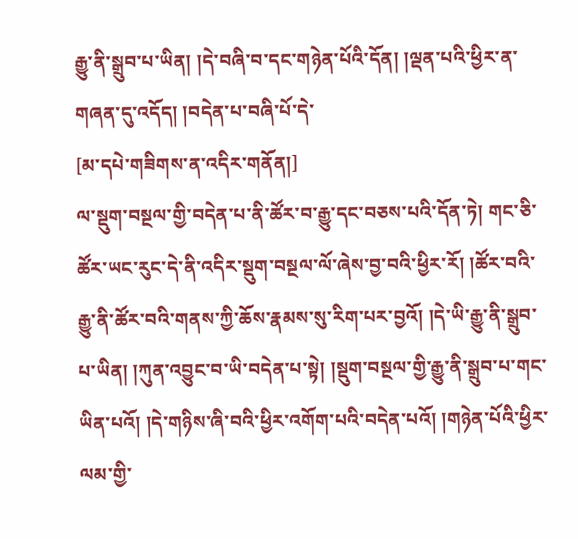རྒྱུ་ནི་སྒྲུབ་པ་ཡིན། །དེ་བཞི་བ་དང་གཉེན་པོའི་དོན། །ལྡན་པའི་ཕྱིར་ན་གཞན་དུ་འདོད། །བདེན་པ་བཞི་པོ་དེ་
[མ་དཔེ་གཟིགས་ན་འདིར་གནོན།]
ལ་སྡུག་བསྔལ་གྱི་བདེན་པ་ནི་ཚོར་བ་རྒྱུ་དང་བཅས་པའི་དོན་ཏེ། གང་ཅི་ཚོར་ཡང་རུང་དེ་ནི་འདིར་སྡུག་བསྔལ་ལོ་ཞེས་བྱ་བའི་ཕྱིར་རོ། །ཚོར་བའི་རྒྱུ་ནི་ཚོར་བའི་གནས་ཀྱི་ཆོས་རྣམས་སུ་རིག་པར་བྱའོ། །དེ་ཡི་རྒྱུ་ནི་སྒྲུབ་པ་ཡིན། །ཀུན་འབྱུང་བ་ཡི་བདེན་པ་སྟེ། །སྡུག་བསྔལ་གྱི་རྒྱུ་ནི་སྒྲུབ་པ་གང་ཡིན་པའོ། །དེ་གཉིས་ཞི་བའི་ཕྱིར་འགོག་པའི་བདེན་པའོ། །གཉེན་པོའི་ཕྱིར་ལམ་གྱི་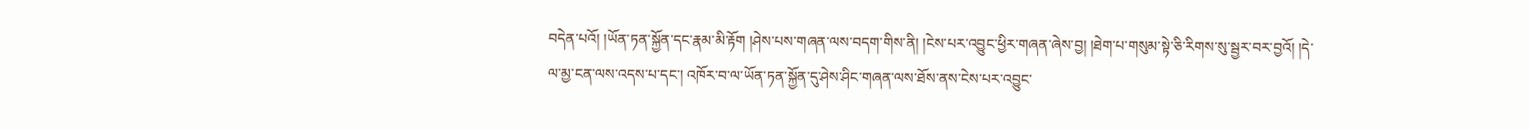བདེན་པའོ། །ཡོན་ཏན་སྐྱོན་དང་རྣམ་མི་རྟོག །ཤེས་པས་གཞན་ལས་བདག་གིས་ནི། །ངེས་པར་འབྱུང་ཕྱིར་གཞན་ཞེས་བྱ། །ཐེག་པ་གསུམ་སྟེ་ཅི་རིགས་སུ་སྦྱར་བར་བྱའོ། །དེ་ལ་མྱ་ངན་ལས་འདས་པ་དང་། འཁོར་བ་ལ་ཡོན་ཏན་སྐྱོན་དུ་ཤེས་ཤིང་གཞན་ལས་ཐོས་ནས་ངེས་པར་འབྱུང་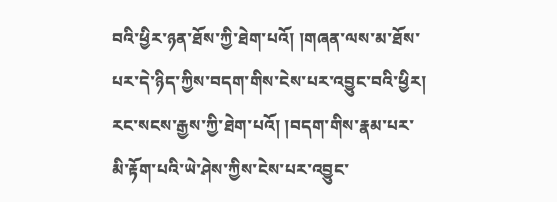བའི་ཕྱིར་ཉན་ཐོས་ཀྱི་ཐེག་པའོ། །གཞན་ལས་མ་ཐོས་པར་དེ་ཉིད་ཀྱིས་བདག་གིས་ངེས་པར་འབྱུང་བའི་ཕྱིར། རང་སངས་རྒྱས་ཀྱི་ཐེག་པའོ། །བདག་གིས་རྣམ་པར་མི་རྟོག་པའི་ཡེ་ཤེས་ཀྱིས་ངེས་པར་འབྱུང་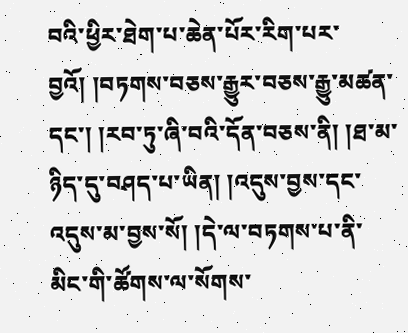བའི་ཕྱིར་ཐེག་པ་ཆེན་པོར་རིག་པར་བྱའོ། །བཏགས་བཅས་རྒྱུར་བཅས་རྒྱུ་མཚན་དང་། །རབ་ཏུ་ཞི་བའི་དོན་བཅས་ནི། །ཐ་མ་ཉིད་དུ་བཤད་པ་ཡིན། །འདུས་བྱས་དང་འདུས་མ་བྱས་སོ། །དེ་ལ་བཏགས་པ་ནི་མིང་གི་ཚོགས་ལ་སོགས་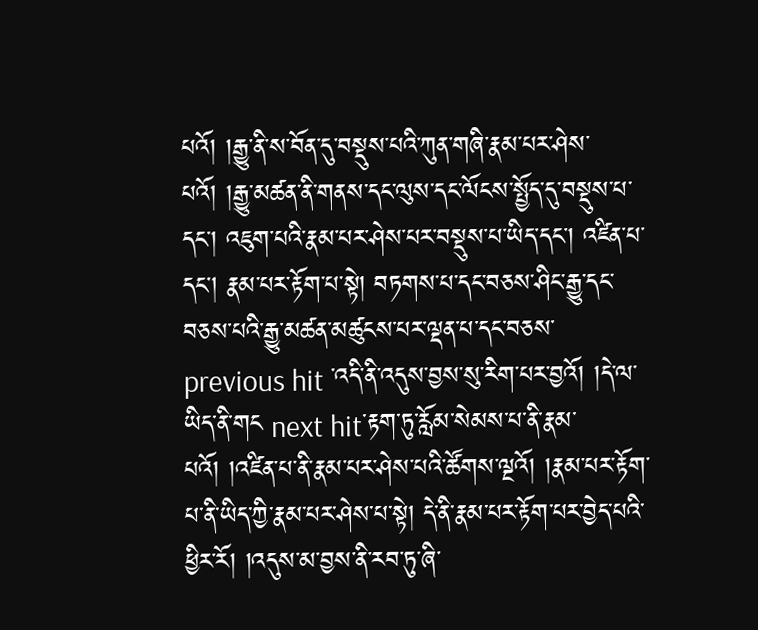པའོ། །རྒྱུ་ནི་ས་བོན་དུ་བསྡུས་པའི་ཀུན་གཞི་རྣམ་པར་ཤེས་པའོ། །རྒྱུ་མཚན་ནི་གནས་དང་ལུས་དང་ལོངས་སྤྱོད་དུ་བསྡུས་པ་དང་། འཇུག་པའི་རྣམ་པར་ཤེས་པར་བསྡུས་པ་ཡིད་དང་། འཛིན་པ་དང། རྣམ་པར་རྟོག་པ་སྟེ། བཏགས་པ་དང་བཅས་ཤིང་རྒྱུ་དང་བཅས་པའི་རྒྱུ་མཚན་མཚུངས་པར་ལྡན་པ་དང་བཅས་previous hit ་འདི་ནི་འདུས་བྱས་སུ་རིག་པར་བྱའོ། །དེ་ལ་ཡིད་ནི་གང next hit་རྟག་ཏུ་རློམ་སེམས་པ་ནི་རྣམ་པའོ། །འཛིན་པ་ནི་རྣམ་པར་ཤེས་པའི་ཚོགས་ལྔའོ། །རྣམ་པར་རྟོག་པ་ནི་ཡིད་ཀྱི་རྣམ་པར་ཤེས་པ་སྟེ། དེ་ནི་རྣམ་པར་རྟོག་པར་བྱེད་པའི་ཕྱིར་རོ། །འདུས་མ་བྱས་ནི་རབ་ཏུ་ཞི་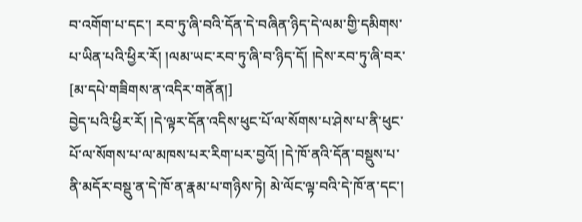བ་འགོག་པ་དང་། རབ་ཏུ་ཞི་བའི་དོན་དེ་བཞིན་ཉིད་དེ་ལམ་གྱི་དམིགས་པ་ཡིན་པའི་ཕྱིར་རོ། །ལམ་ཡང་རབ་ཏུ་ཞི་བ་ཉིད་དོ། །དེས་རབ་ཏུ་ཞི་བར་
[མ་དཔེ་གཟིགས་ན་འདིར་གནོན།]
བྱེད་པའི་ཕྱིར་རོ། །དེ་ལྟར་དོན་འདིས་ཕུང་པོ་ལ་སོགས་པ་ཤེས་པ་ནི་ཕུང་པོ་ལ་སོགས་པ་ལ་མཁས་པར་རིག་པར་བྱའོ། །དེ་ཁོ་ནའི་དོན་བསྡུས་པ་ནི་མདོར་བསྡུ་ན་དེ་ཁོ་ན་རྣམ་པ་གཉིས་ཏེ། མེ་ལོང་ལྟ་བའི་དེ་ཁོ་ན་དང་།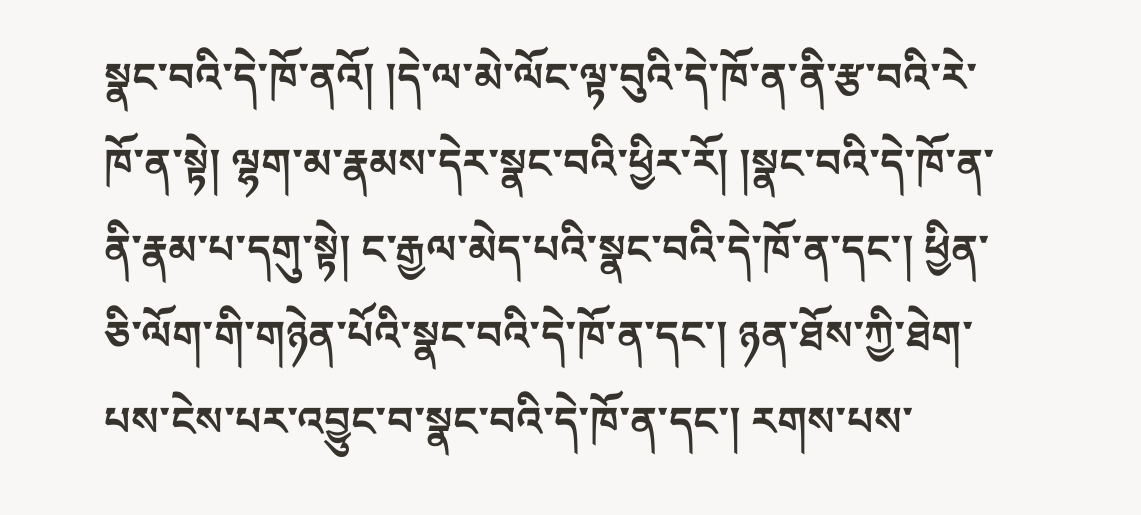སྣང་བའི་དེ་ཁོ་ནའོ། །དེ་ལ་མེ་ལོང་ལྟ་བུའི་དེ་ཁོ་ན་ནི་རྩ་བའི་རེ་ཁོ་ན་སྟེ། ལྷག་མ་རྣམས་དེར་སྣང་བའི་ཕྱིར་རོ། །སྣང་བའི་དེ་ཁོ་ན་ནི་རྣམ་པ་དགུ་སྟེ། ང་རྒྱལ་མེད་པའི་སྣང་བའི་དེ་ཁོ་ན་དང་། ཕྱིན་ཅི་ལོག་གི་གཉེན་པོའི་སྣང་བའི་དེ་ཁོ་ན་དང་། ཉན་ཐོས་ཀྱི་ཐེག་པས་ངེས་པར་འབྱུང་བ་སྣང་བའི་དེ་ཁོ་ན་དང་། རགས་པས་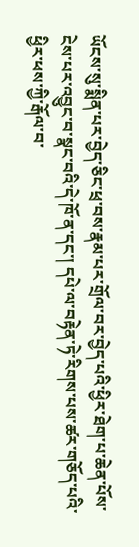ཡོངས་སུ་སྨིན་པར་བྱེད་ཅིང་ཕྲ་བས་རྣམ་པར་གྲོལ་བར་བྱེད་པའི་ཕྱིར་ཐེག་པ་ཆེན་པོས་ངེས་པར་འབྱུང་བ་སྣང་བའི་དེ་ཁོ་ན་དང་། དཔེ་ལ་བརྟེན་ཏེ་རིགས་པས་ཚར་གཅོད་པའི་ཕྱིར་ཕས་ཀྱི་རྒོལ་བ་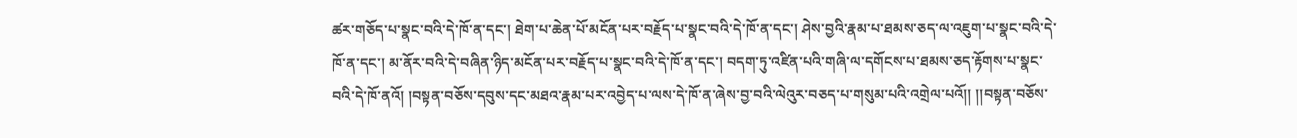ཚར་གཅོད་པ་སྣང་བའི་དེ་ཁོ་ན་དང་། ཐེག་པ་ཆེན་པོ་མངོན་པར་བརྗོད་པ་སྣང་བའི་དེ་ཁོ་ན་དང་། ཤེས་བྱའི་རྣམ་པ་ཐམས་ཅད་ལ་འཇུག་པ་སྣང་བའི་དེ་ཁོ་ན་དང་། མ་ནོར་བའི་དེ་བཞིན་ཉིད་མངོན་པར་བརྗོད་པ་སྣང་བའི་དེ་ཁོ་ན་དང་། བདག་ཏུ་འཛིན་པའི་གཞི་ལ་དགོངས་པ་ཐམས་ཅད་རྟོགས་པ་སྣང་བའི་དེ་ཁོ་ནའོ། །བསྟན་བཅོས་དབུས་དང་མཐའ་རྣམ་པར་འབྱེད་པ་ལས་དེ་ཁོ་ན་ཞེས་བྱ་བའི་ལེའུར་བཅད་པ་གསུམ་པའི་འགྲེལ་པའོ།། །།བསྟན་བཅོས་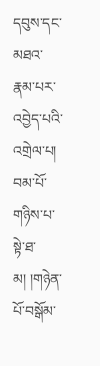དབུས་དང་མཐའ་རྣམ་པར་འབྱེད་པའི་འགྲེལ་པ། བམ་པོ་གཉིས་པ་སྟེ་ཐ་མ། །གཉེན་པོ་བསྒོམ་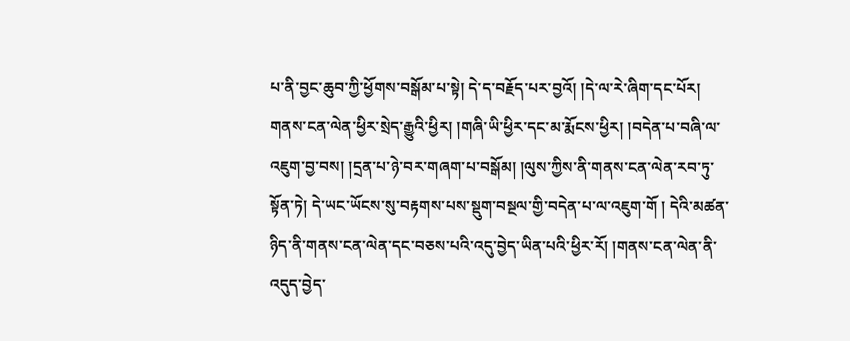པ་ནི་བྱང་ཆུབ་ཀྱི་ཕྱོགས་བསྒོམ་པ་སྟེ། དེ་ད་བརྗོད་པར་བྱའོ། །དེ་ལ་རེ་ཞིག་དང་པོར། གནས་ངན་ལེན་ཕྱིར་སྲེད་རྒྱུའི་ཕྱིར། །གཞི་ཡི་ཕྱིར་དང་མ་རྨོངས་ཕྱིར། །བདེན་པ་བཞི་ལ་འཇུག་བྱ་བས། །དྲན་པ་ཉེ་བར་གཞག་པ་བསྒོམ། །ལུས་ཀྱིས་ནི་གནས་ངན་ལེན་རབ་ཏུ་སྟོན་ཏེ། དེ་ཡང་ཡོངས་སུ་བརྟགས་པས་སྡུག་བསྔལ་གྱི་བདེན་པ་ལ་འཇུག་གོ ། དེའི་མཚན་ཉིད་ནི་གནས་ངན་ལེན་དང་བཅས་པའི་འདུ་བྱེད་ཡིན་པའི་ཕྱིར་རོ། །གནས་ངན་ལེན་ནི་འདུད་བྱེད་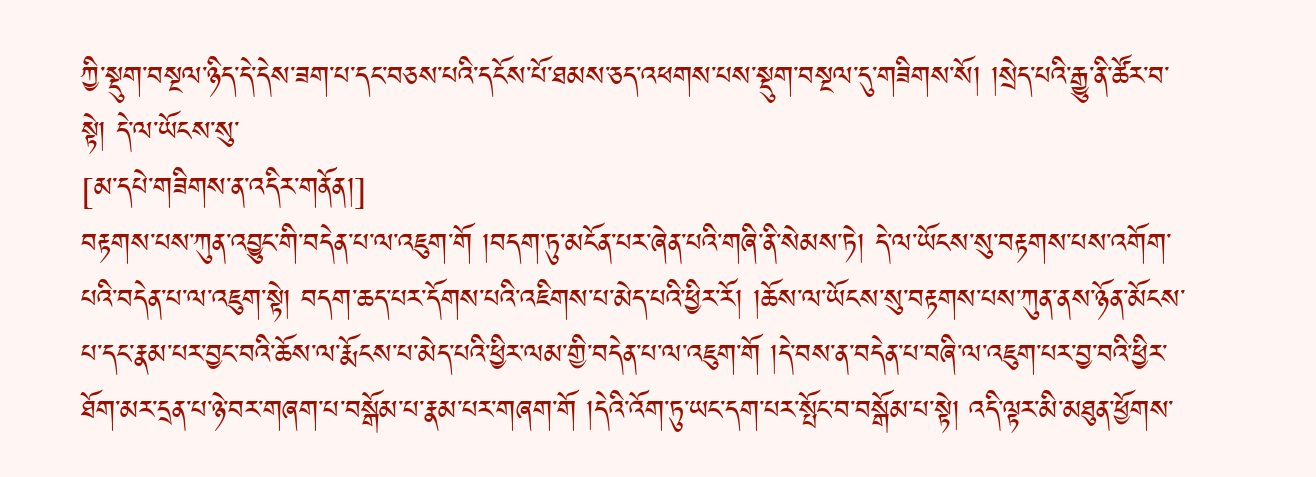ཀྱི་སྡུག་བསྔལ་ཉིད་དེ་དེས་ཟག་པ་དང་བཅས་པའི་དངོས་པོ་ཐམས་ཅད་འཕགས་པས་སྡུག་བསྔལ་དུ་གཟིགས་སོ། །སྲེད་པའི་རྒྱུ་ནི་ཚོར་བ་སྟེ། དེ་ལ་ཡོངས་སུ་
[མ་དཔེ་གཟིགས་ན་འདིར་གནོན།]
བརྟགས་པས་ཀུན་འབྱུང་གི་བདེན་པ་ལ་འཇུག་གོ །བདག་ཏུ་མངོན་པར་ཞེན་པའི་གཞི་ནི་སེམས་ཏེ། དེ་ལ་ཡོངས་སུ་བརྟགས་པས་འགོག་པའི་བདེན་པ་ལ་འཇུག་སྟེ། བདག་ཆད་པར་དོགས་པའི་འཇིགས་པ་མེད་པའི་ཕྱིར་རོ། །ཆོས་ལ་ཡོངས་སུ་བརྟགས་པས་ཀུན་ནས་ཉོན་མོངས་པ་དང་རྣམ་པར་བྱང་བའི་ཆོས་ལ་རྨོངས་པ་མེད་པའི་ཕྱིར་ལམ་གྱི་བདེན་པ་ལ་འཇུག་གོ །དེ་བས་ན་བདེན་པ་བཞི་ལ་འཇུག་པར་བྱ་བའི་ཕྱིར་ཐོག་མར་དྲན་པ་ཉེ་བར་གཞག་པ་བསྒོམ་པ་རྣམ་པར་གཞག་གོ །དེའི་འོག་ཏུ་ཡང་དག་པར་སྤོང་བ་བསྒོམ་པ་སྟེ། འདི་ལྟར་མི་མཐུན་ཕྱོགས་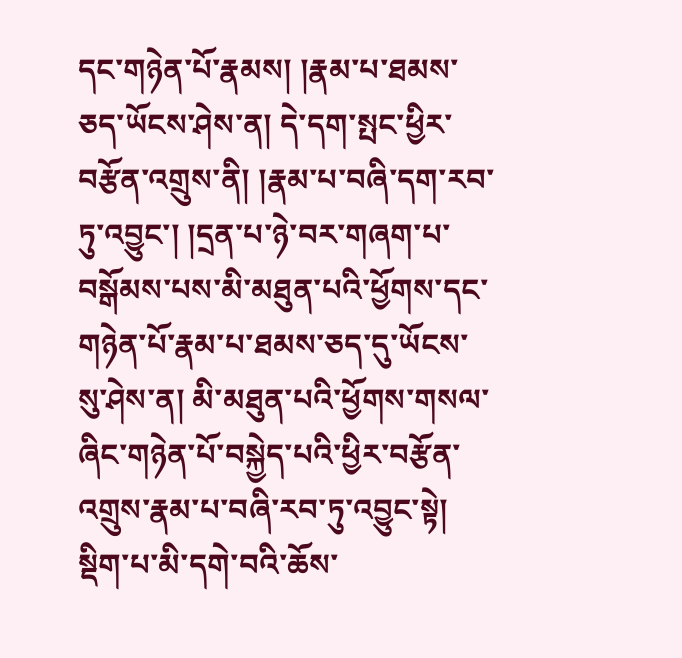དང་གཉེན་པོ་རྣམས། །རྣམ་པ་ཐམས་ཅད་ཡོངས་ཤེས་ན། དེ་དག་སྤང་ཕྱིར་བརྩོན་འགྲུས་ནི། །རྣམ་པ་བཞི་དག་རབ་ཏུ་འབྱུང་། །དྲན་པ་ཉེ་བར་གཞག་པ་བསྒོམས་པས་མི་མཐུན་པའི་ཕྱོགས་དང་གཉེན་པོ་རྣམ་པ་ཐམས་ཅད་དུ་ཡོངས་སུ་ཤེས་ན། མི་མཐུན་པའི་ཕྱོགས་གསལ་ཞིང་གཉེན་པོ་བསྐྱེད་པའི་ཕྱིར་བརྩོན་འགྲུས་རྣམ་པ་བཞི་རབ་ཏུ་འབྱུང་སྟེ། སྡིག་པ་མི་དགེ་བའི་ཆོས་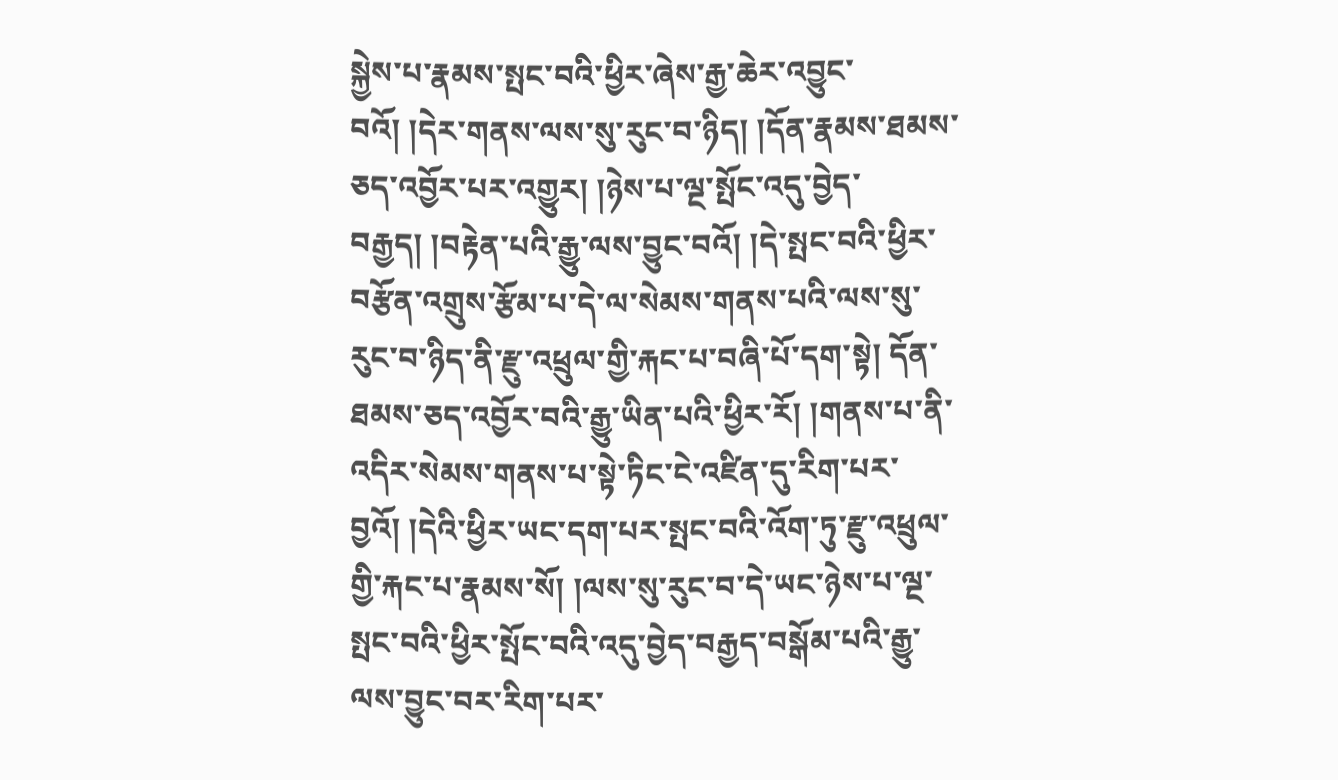སྐྱེས་པ་རྣམས་སྤང་བའི་ཕྱིར་ཞེས་རྒྱ་ཆེར་འབྱུང་བའོ། །དེར་གནས་ལས་སུ་རུང་བ་ཉིད། །དོན་རྣམས་ཐམས་ཅད་འབྱོར་པར་འགྱུར། །ཉེས་པ་ལྔ་སྤོང་འདུ་བྱེད་བརྒྱད། །བརྟེན་པའི་རྒྱུ་ལས་བྱུང་བའོ། །དེ་སྤང་བའི་ཕྱིར་བརྩོན་འགྲུས་རྩོམ་པ་དེ་ལ་སེམས་གནས་པའི་ལས་སུ་རུང་བ་ཉིད་ནི་རྫུ་འཕྲུལ་གྱི་རྐང་པ་བཞི་པོ་དག་སྟེ། དོན་ཐམས་ཅད་འབྱོར་བའི་རྒྱུ་ཡིན་པའི་ཕྱིར་རོ། །གནས་པ་ནི་འདིར་སེམས་གནས་པ་སྟེ་ཏིང་ངེ་འཛིན་དུ་རིག་པར་བྱའོ། །དེའི་ཕྱིར་ཡང་དག་པར་སྤང་བའི་འོག་ཏུ་རྫུ་འཕྲུལ་གྱི་རྐང་པ་རྣམས་སོ། །ལས་སུ་རུང་བ་དེ་ཡང་ཉེས་པ་ལྔ་སྤང་བའི་ཕྱིར་སྤོང་བའི་འདུ་བྱེད་བརྒྱད་བསྒོམ་པའི་རྒྱུ་ལས་བྱུང་བར་རིག་པར་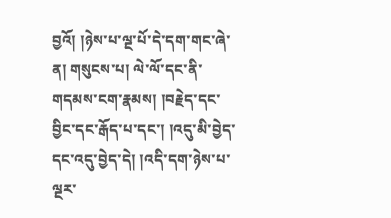བྱའོ། །ཉེས་པ་ལྔ་པོ་དེ་དག་གང་ཞེ་ན། གསུངས་པ། ལེ་ལོ་དང་ནི་གདམས་ངག་རྣམས། །བརྗེད་དང་བྱིང་དང་རྒོད་པ་དང་། །འདུ་མི་བྱེད་དང་འདུ་བྱེད་དེ། །འདི་དག་ཉེས་པ་ལྔར་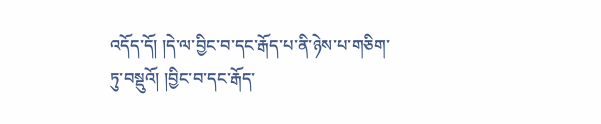འདོད་དོ། །དེ་ལ་བྱིང་བ་དང་རྒོད་པ་ནི་ཉེས་པ་གཅིག་ཏུ་བསྡུའོ། །བྱིང་བ་དང་རྒོད་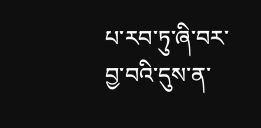པ་རབ་ཏུ་ཞི་བར་བྱ་བའི་དུས་ན་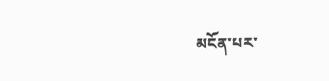མངོན་པར་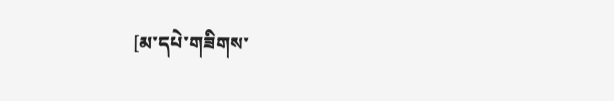[མ་དཔེ་གཟིགས་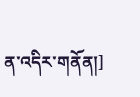ན་འདིར་གནོན།]